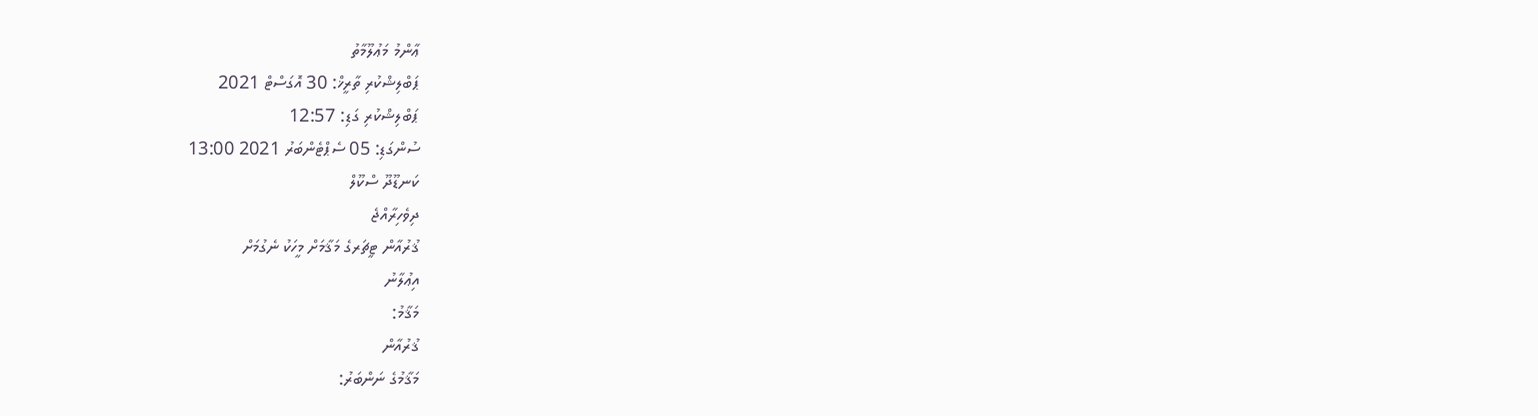ޢާންމު މަޢުލޫމާތު
ޕަބްލިޝްކުރި ތާރީޚް: 30 އޮގަސްޓް 2021
ޕަބްލިޝްކުރި ގަޑި: 12:57
ސުންގަޑި: 05 ސެޕްޓެންބަރު 2021 13:00
ކަނޑޫދޫ ސްކޫލް
ދިވެހިރާއްޖެ
ޤުރުއާން ޓީޗަރގެ މަޤާމަށް މީހަކު ނެގުމަށް
އިޢުލާނު
މަޤާމު:
ޤުރުއާން
މަޤާމުގެ ނަންބަރު: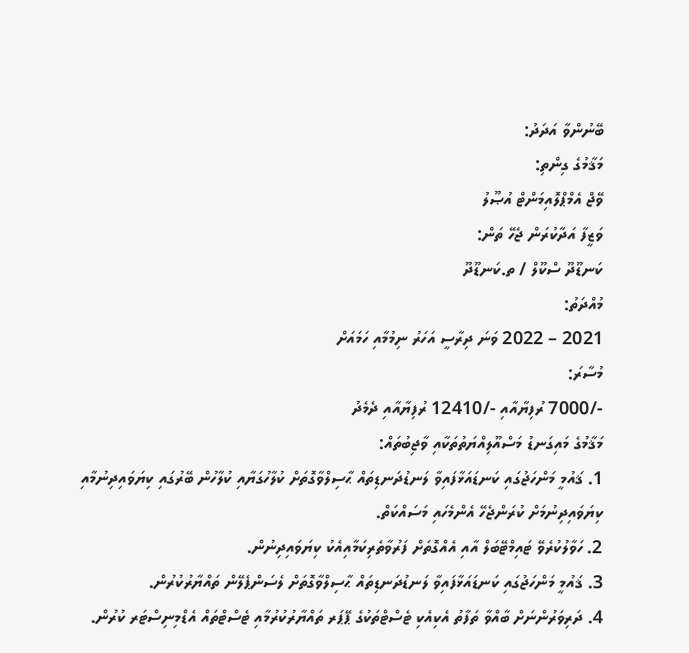ބޭނުންވާ އަދަދު:
މަޤާމުގެ ގިންތި:
ވޭޖް އެމްޕްލޮއިމަންޓް އުޞޫލު
ވަޒީފާ އަދާކުރަން ޖެހޭ ތަން:
ކަނޑޫދޫ ސްކޫލް / ތ.ކަނޑޫދޫ
މުއްދަތު:
2021 – 2022 ވަނަ ދިރާސީ އަހަރު ނިމުމާއި ހަމައަށް
މުސާރަ:
-/7000 ރުފިޔާއާއި -/12410 ރުފިޔާއާއި ދެމެދު
މަޤާމުގެ މައިގަނޑު މަސްއޫލިއްޔަތުތަކާއި ވާޖިބުތައް:
1. ޤައުމީ މަންހަޖުގައި ކަނޑައަޅާފައިވާ ލަނޑުދަނޑިތައް ޙާސިލްވާގޮތަށް ކުލާހުގަޔާއި ކުލާހުން ބޭރުގައި ކިޔަވައިދިނުމާއި ކިޔަވައިދިނުމަށް ކުރަންޖެހޭ އެންމެހައި މަސައްކަތް.
2. ހަވާލުކުރެވޭ ޓައިމްޓޭބަލް އާއި އެއްގޮތަށް ފަރުވާތެރިކަމާއިއެކު ކިޔަވައިދިނުން.
3. ޤައުމީ މަންހަޖުގައި ކަނޑައަޅާފައިވާ ލަނޑުދަނޑިތައް ޙާސިލްވާގޮތަށް ލެސަންޕެލޭން ތައްޔާރުކުރުން.
4. ދަރިވަރުންނަށް ބާއްވާ ތަފާތު އެކިއެކި ޓެސްޓްތަކުގެ ޕޭޕަރ ތައްޔާރުކުރުމާއި ޓެސްޓްތައް އެޑްމިނިސްޓަރ ކުރުން.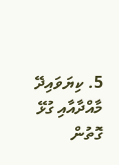5. ކިޔަވައިދޭ މާއްދާއާއި ގުޅޭ ގޮތުން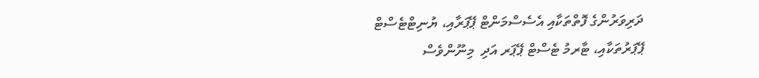ދަރިވަރުންގެ ފޮތްތަކާއި އެސެސްމަންޓް ޕޭޕަރާއި، ޔުނިޓްޓެސްޓް ޕޭޕަރުތަކާއި، ޓާރމު ޓެސްޓް ޕޭޕަރ އަދި  މިނޫންވެސް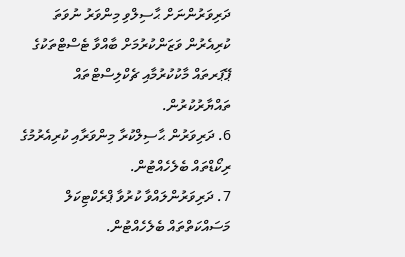ދަރިވަރުންނަށް ޙާސިލްވި މިންވަރު ނުވަތަ ކުރިއެރުން ވަޒަންކުރުމަށް ބާއްވާ ޓެސްޓްތަކުގެ ޕޭޕަރތައް މާކުކުރުމާއި ޗެކްލިސްޓްތައް ތައްޔާރުކުރުން.
6. ދަރިވަރުން ޙާސިލްކުރާ މިންވަރާއި ކުރިއެރުމުގެ ރިކޯޑްތައް ބެލެހެއްޓުން.
7. ދަރިވަރުންލައްވާ ކުރުވާ ޕްރެކްޓިކަލް މަސައްކަތްތައް ބެލެހެއްޓުން.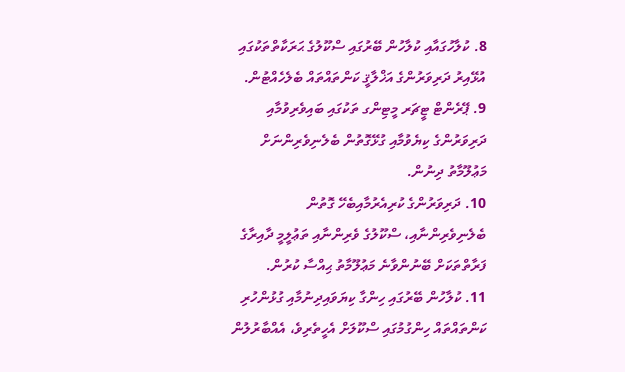8. ކުލާހުގައާއި ކުލާހުން ބޭރުގައި ސްކޫލުގެ ޙަރަކާތްތަކުގައި އުޅޭއިރު ދަރިވަރުންގެ އަޚްލާޤީ ކަންތައްތައް ބެލެހެއްޓުން.
9. ޕޭރެންޓް ޓީޗަރ މީޓިންގ ތަކުގައި ބައިވެރިވުމާއި ދަރިވަރުންގެ ކިޔެވުމާއި ގުޅޭގޮތުން ބެލެނިވެރިންނަށް މަޢުލޫމާތު ދިނުން.
10. ދަރިވަރުންގެ ކުރިއެރުމާއިބެހޭ ގޮތުން ބެލެނިވެރިންނާއި، ސްކޫލުގެ ވެރިންނާއި ތަޢުލީމީ ދާއިރާގެ ފަރާތްތަކަށް ބޭނުންވާނެ މަޢުލޫމާތު ޙިއްސާ ކުރުން.
11. ކުލާހުން ބޭރުގައި ހިންގާ ކިޔަވައިދިނުމާއި ގުޅުންހުރި ކަންތައްތައް ހިންގުމުގައި ސްކޫލަށް އެހީތެރިވެ، އެއްބާރުލުން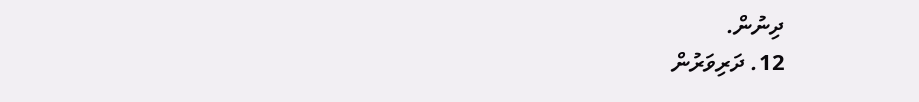ދިނުން.
12. ދަރިވަރުން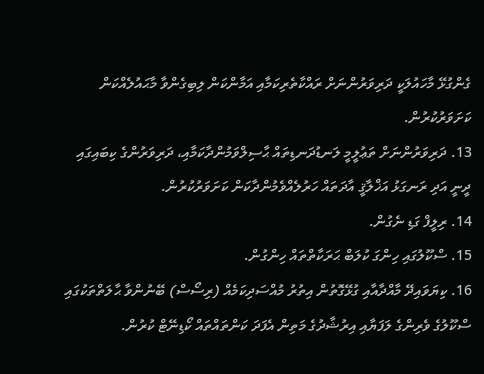ގެންގުޅޭ މާހައުލަކީ ދަރިވަރުންނަށް ރައްކާތެރިކަމާއި އަމާންކަން ލިބިގެންވާ މާޙައުލެއްކަން ކަށަވަރުކުރުން.
13. ދަރިވަރުންނަށް ތަޢުލީމީ ލަނޑުދަނޑިތައް ޙާސިލްވަމުންދާކަމާއި، ދަރިވަރުންގެ ކިބައިގައި ދީނީ އަދި ރަނގަޅު އަޚްލާޤީ އާދަތައް ހަރުލެއްވެމުންދާކަން ކަށަވަރުކުރުން.
14. ރިލީފް ގަޑި ނެގުން.
15. ސްކޫލުގައި ހިންގަ ކުލަބް ޙަރަކާތްތައް ހިންގުން.
16. ކިޔަވައިދޭ މާއްދާއާއި ގުޅޭގޮތުން އިތުރު މުއްސަދިކަމެއް (ރިސޯސް) ބޭނުންވާ ޙާލަތްތަކުގައި ސްކޫލުގެ ވެރިންގެ ލަފަޔާއި އިރުޝާދުގެ މަތިން އެފަދަ ކަންތައްތައް ކޯޑިނޭޓް ކުރުން.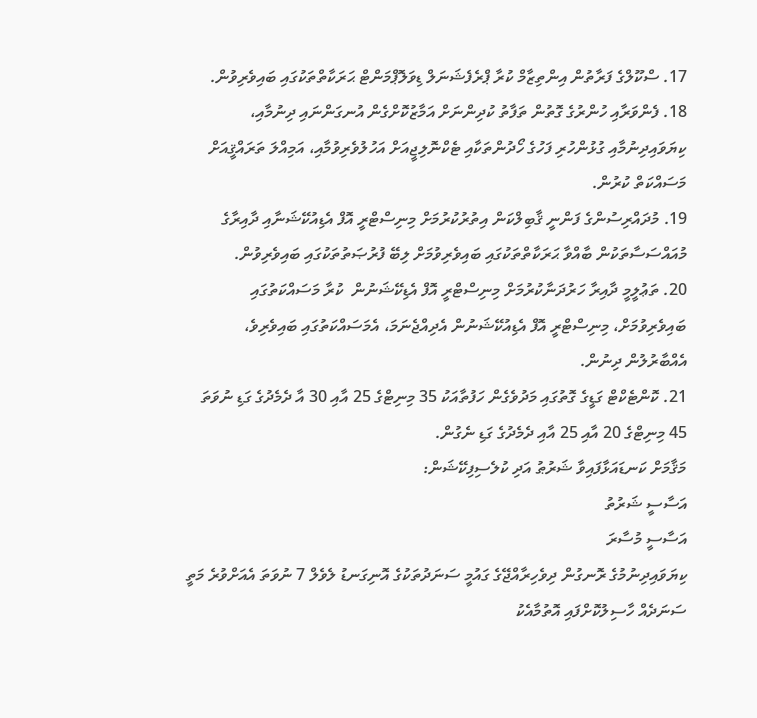17. ސްކޫލްގެ ފަރާތުން އިންތިޒާމް ކުރާ ޕްރެފެޝަނަލް ޑިވަލޮޕްމަންޓް ޙަރަކާތްތަކުގައި ބައިވެރިވުން.
18. ފެންވަރާއި ހުންރުގެ ގޮތުން ތަފާތު ކުދިންނަށް އަމާޒުކޮށްގެން އުނގަންނައި ދިނުމާއި، ކިޔަވައިދިނުމާއި ގުޅުންހުރި ފަހުގެ ހޯދުންތަކާއި ޓެކްނޮލިޖީއަށް އަހުލުވެރިވުމާއި، އަމިއްލަ ތަރައްޤީއަށް މަސައްކަތް ކުރުން.
19. މުދައްރިސުންގެ ފަންނީ ޤާބިލްކަން އިތުރުކުރުމަށް މިނިސްޓްރީ އޮފް އެޑިއުކޭޝަނާއި ދާއިރާގެ މުއައްސަސާތަކުން ބާއްވާ ޙަރަކާތްތަކުގައި ބައިވެރިވުމަށް ލިބޭ ފުރުޞަތުތަކުގައި ބައިވެރިވުން.
20. ތަޢުލީމީ ދާއިރާ ހަރުދަނާކުރުމަށް މިނިސްޓްރީ އޮފް އެޑިކޭޝަނުން  ކުރާ މަސައްކަތުގައި ބައިވެރިވުމަށް، މިނިސްޓްރީ އޮފް އެޑިއުކޭޝަނުން އެދިއްޖެނަމަ، އެމަސައްކަތުގައި ބައިވެރިވެ، އެއްބާރުލުން ދިނުން.
21. ކޮންޓެކްޓް ގަޑީގެ ގޮތުގައި މަދުވެގެން ހަފުތާއަކު 35 މިނިޓްގެ 25 އާއި 30 އާ ދެމެދުގެ ގަޑި ނުވަތަ 45 މިނިޓްގެ 20 އާއި 25 އާއި ދެމެދުގެ ގަޑި ނެގުން.
މަޤާމަށް ކަނޑައަޅާފައިވާ ޝަރުޠު އަދި ކުލެސިފިކޭޝަން:
އަސާސީ ޝަރުތު
އަސާސީ މުސާރަ
ކިޔަވައިދިނުމުގެ ރޮނގުން ދިވެހިރާއްޖޭގެ ގައުމީ ސަނަދުތަކުގެ އޮނިގަނޑު ލެވެލް 7 ނުވަތަ އެއަށްވުރެ މަތީ ސަނަދެއް ހާސިލުކޮށްފައި އޮތުމާއެކު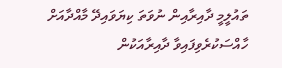ތައުލީމީ ދާއިރާއިން ނުވަތަ ކިޔަވައިދޭ މާއްދާއަށް  ހާއްސަކުރެވިފައިވާ ދާއިރާއަކުން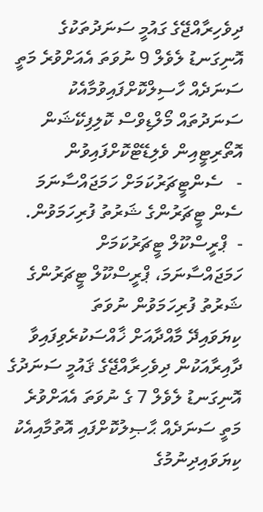ދިވެހިރާއްޖޭގެ ގައުމީ ސަނަދުތަކުގެ އޮނިގަނޑު ލެވެލް 9 ނުވަތަ އެއަށްވުރެ މަތީ ސަނަދެއް ހާސިލްކޮށްފައިވުމާއެކު ސަނަދުތައް މޯލްޑިވްސް ކޮލިފިކޭޝަން އޮތޯރިޓީއިން ވެލިޑޭޓްކޮށްފައިވުން
-   ސެންޓީޗަރުކަމަށް ހަމަޖައްސާނަމަ ސެން ޓީޗަރުންގެ ޝަރުތު ފުރިހަމަވުން.
-  ޕްރީސްކޫލް ޓީޗަރުކަމަށް ހަމަޖައްސާނަމަ، ޕްރީސްކޫލް ޓީޗަރުންގެ ޝަރުތު ފުރިހަމަވުން ނުވަތަ
ކިޔަވައިދޭ މާއްދާއަށް ޚާއްސަކުރެވިފައިވާ ދާއިރާއަކުން ދިވެހިރާއްޖޭގެ ޤައުމީ ސަނަދުގެ އޮނިގަނޑު ލެވެލް 7 ގެ ނުވަތަ އެއަށްވުރެ މަތީ ސަނަދެއް ޙާޞިލުކޮށްފައި އޮތުމާއިއެކު ކިޔަވައިދިނުމުގެ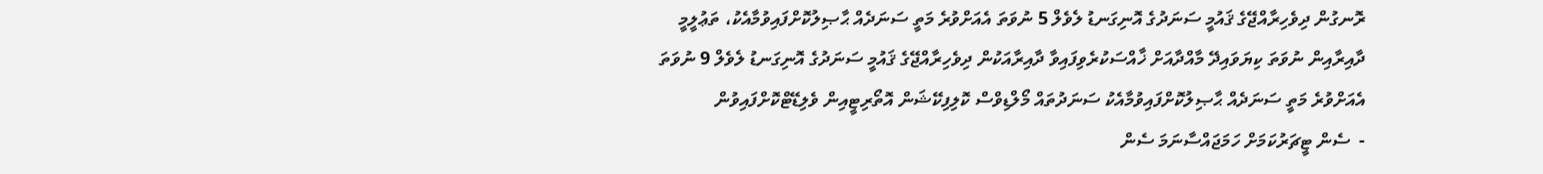ރޮނގުން ދިވެހިރާއްޖޭގެ ޤައުމީ ސަނަދުގެ އޮނިގަނޑު ލެވެލް 5 ނުވަތަ އެއަށްވުރެ މަތީ ސަނަދެއް ޙާޞިލުކޮށްފައިވުމާއެކު، ތަޢުލީމީ ދާއިރާއިން ނުވަތަ ކިޔަވައިދޭ މާއްދާއަށް ޚާއްސަކުރެވިފައިވާ ދާއިރާއަކުން ދިވެހިރާއްޖޭގެ ޤައުމީ ސަނަދުގެ އޮނިގަނޑު ލެވެލް 9 ނުވަތަ އެއަށްވުރެ މަތީ ސަނަދެއް ޙާޞިލުކޮށްފައިވުމާއެކު ސަނަދުތައް މޯލްޑިވްސް ކޮލިފިކޭޝަން އޮތޯރިޓީއިން ވެލިޑޭޓްކޮށްފައިވުން
-  ސެން ޓީޗަރުކަމަށް ހަމަޖައްސާނަމަ ސެން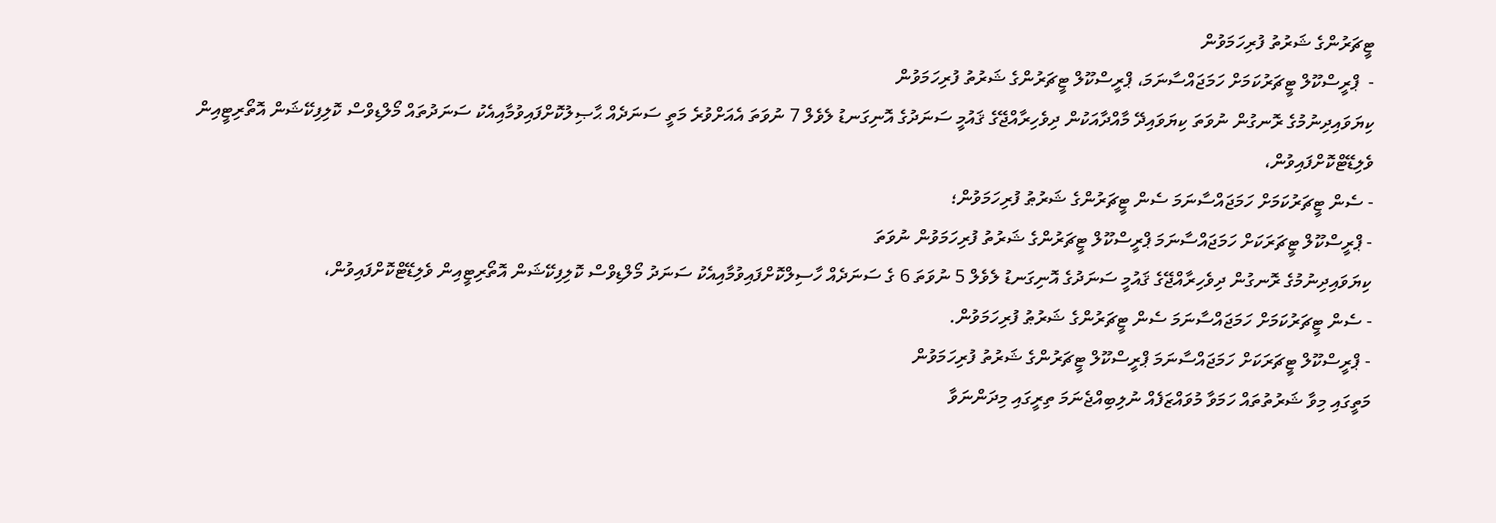ޓީޗަރުންގެ ޝަރުތު ފުރިހަމަވުން
-  ޕްރީސްކޫލް ޓީޗަރުކަމަށް ހަމަޖައްސާނަމަ، ޕްރީސްކޫލް ޓީޗަރުންގެ ޝަރުތު ފުރިހަމަވުން
ކިޔަވައިދިނުމުގެ ރޮނގުން ނުވަތަ ކިޔަވައިދޭ މާއްދާއަކުން ދިވެހިރާއްޖޭގެ ޤައުމީ ސަނަދުގެ އޮނިގަނޑު ލެވެލް 7 ނުވަތަ އެއަށްވުރެ މަތީ ސަނަދެއް ޙާޞިލުކޮށްފައިވުމާއިއެކު ސަނަދުތައް މޯލްޑިވްސް ކޮލިފިކޭޝަން އޮތޯރިޓީއިން ވެލިޑޭޓްކޮށްފައިވުން،
- ސެން ޓީޗަރުކަމަށް ހަމަޖައްސާނަމަ ސެން ޓީޗަރުންގެ ޝަރުޠު ފުރިހަމަވުން؛
- ޕްރީސްކޫލް ޓީޗަރަކަށް ހަމަޖައްސާނަމަ ޕްރީސްކޫލް ޓީޗަރުންގެ ޝަރުތު ފުރިހަމަވުން ނުވަތަ
ކިޔަވައިދިނުމުގެ ރޮނގުން ދިވެހިރާއްޖޭގެ ޤައުމީ ސަނަދުގެ އޮނިގަނޑު ލެވެލް 5 ނުވަތަ 6 ގެ ސަނަދެއް ހާސިލްކޮށްފައިވުމާއިއެކު ސަނަދު މޯލްޑިވްސް ކޮލިފިކޭޝަން އޮތޯރިޓީއިން ވެލިޑޭޓްކޮށްފައިވުން،
- ސެން ޓީޗަރުކަމަށް ހަމަޖައްސާނަމަ ސެން ޓީޗަރުންގެ ޝަރުޠު ފުރިހަމަވުން.
- ޕްރީސްކޫލް ޓީޗަރަކަށް ހަމަޖައްސާނަމަ ޕްރީސްކޫލް ޓީޗަރުންގެ ޝަރުތު ފުރިހަމަވުން
މަތީގައި މިވާ ޝަރުތުތައް ހަމަވާ މުވައްޒަފެއް ނުލިބިއްޖެނަމަ ތިރީގައި މިދަންނަވާ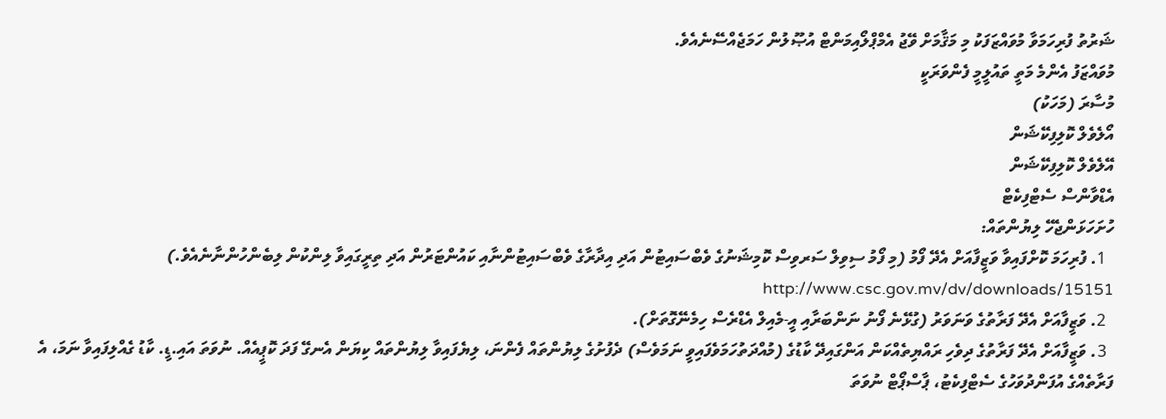ޝަރުތު ފުރިހަމަވާ މުވައްޒަފަކު މި މަޤާމަށް ވޭޖު އެމްޕްލޯއިމަންޓް އުޞޫލުން ހަމަޖެއްސޭނެއެވެ.
މުވައްޒަފު އެންމެ މަތީ ތައުލީމީ ފެންވަރަކީ
މުސާރަ (މަހަކު)
އޯލެވެލް ކޮލިފިކޭޝަން
އޭލެވެލް ކޮލިފިކޭޝަން
އެޑްވާންސް ސެޓްފިކެޓް
ހުށަހަޅަންޖެހޭ ލިޔުންތައް:
  1. ފުރިހަމަ ކޮށްފައިވާ ވަޒީފާއަށް އެދޭ ފޯމު (މި ފޯމު ސިވިލް ސަރވިސް ކޮމިޝަނުގެ ވެބްސައިޓުން އަދި އިދާރާގެ ވެބްސައިޓުންނާއި ކައުންޓަރުން އަދި ތިރީގައިވާ ލިންކުން ލިބެންހުންނާނެއެވެ.) http://www.csc.gov.mv/dv/downloads/15151
  2. ވަޒީފާއަށް އެދޭ ފަރާތުގެ ވަނަވަރު (ގުޅޭނެ ފޯނު ނަންބަރާއި އީ-މެއިލް އެޑްރެސް ހިމެނޭގޮތަށް).
  3. ވަޒީފާއަށް އެދޭ ފަރާތުގެ ދިވެހި ރައްޔިތެއްކަން އަންގައިދޭ ކާޑުގެ (މުއްދަތުހަމަވެފައިވީ ނަމަވެސް) ދެފުށުގެ ލިޔުންތައް ފެންނަ، ލިޔެފައިވާ ލިޔުންތައް ކިޔަން އެނގޭ ފަދަ ކޮޕީއެއް. ނުވަތަ އައި.ޑީ. ކާޑު ގެއްލިފައިވާ ނަމަ، އެ ފަރާތެއްގެ އުފަންދުވަހުގެ ސެޓްފިކެޓު، ޕާސްޕޯޓް ނުވަތަ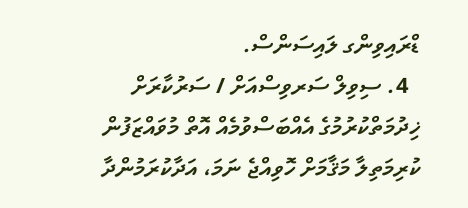ޑްރައިވިންގ ލައިސަންސް.
  4. ސިވިލް ސަރވިސްއަށް / ސަރުކާރަށް ޚިދުމަތްކުރުމުގެ އެއްބަސްވުމެއް އޮތް މުވައްޒަފުން ކުރިމަތިލާ މަޤާމަށް ހޮވިއްޖެ ނަމަ، އަދާކުރަމުންދާ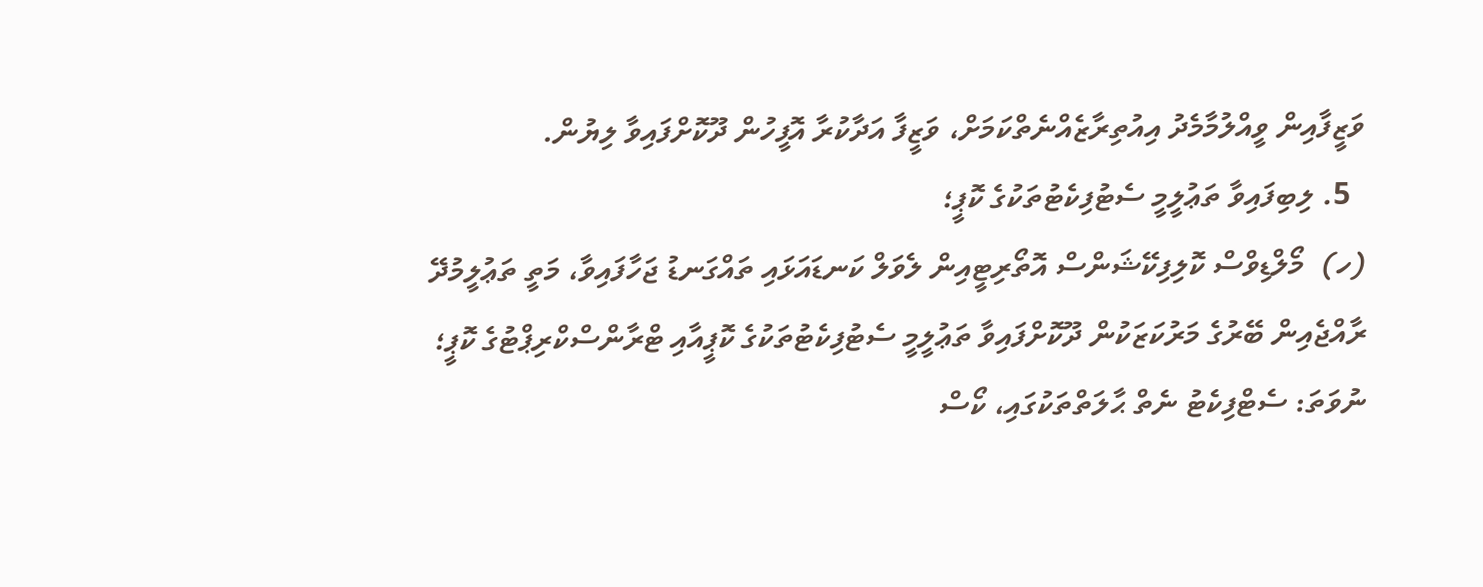ވަޒީފާއިން ވީއްލުމާމެދު އިއުތިރާޒެއްނެތްކަމަށް، ވަޒީފާ އަދާކުރާ އޮފީހުން ދޫކޮށްފައިވާ ލިޔުން.
  5. ލިބިފައިވާ ތަޢުލީމީ ސެޓުފިކެޓުތަކުގެ ކޮޕީ؛
(ހ)  މޯލްޑިވްސް ކޮލިފިކޭޝަންސް އޮތޯރިޓީއިން ލެވަލް ކަނޑައަޅައި ތައްގަނޑު ޖަހާފައިވާ، މަތީ ތަޢުލީމުދޭ ރާއްޖެއިން ބޭރުގެ މަރުކަޒަކުން ދޫކޮށްފައިވާ ތަޢުލީމީ ސެޓުފިކެޓުތަކުގެ ކޮޕީއާއި ޓްރާންސްކްރިޕްޓުގެ ކޮޕީ؛ ނުވަތަ: ސެޓްފިކެޓު ނެތް ޙާލަތްތަކުގައި، ކޯސް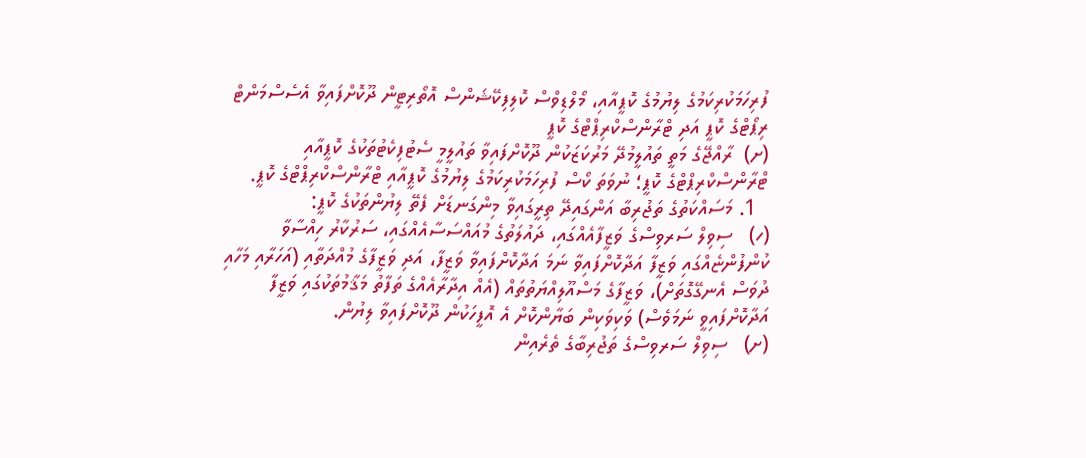ފުރިހަމަކުރިކަމުގެ ލިޔުމުގެ ކޮޕީއާއި، މޯލްޑިވްސް ކޮލިފިކޭޝަންސް އޮތޯރިޓީން ދޫކޮށްފައިވާ އެސެސްމަންޓް ރިޕޯޓްގެ ކޮޕީ އަދި ޓްރާންސްކްރިޕްޓްގެ ކޮޕީ
(ށ)  ރާއްޖޭގެ މަތީ ތައުލީމުދޭ މަރުކަޒަކުން ދޫކޮށްފައިވާ ތައުލީމީ ސެޓުފިކެޓުތަކުގެ ކޮޕީއާއި ޓްރާންސްކްރިޕްޓްގެ ކޮޕީ؛ ނުވަތަ ކޯސް ފުރިހަމަކުރިކަމުގެ ލިޔުމުގެ ކޮޕީއާއި ޓްރާންސްކްރިޕްޓްގެ ކޮޕީ.
  1. މަސައްކަތުގެ ތަޖުރިބާ އަންގައިދޭ ތިރީގައިވާ މިންގަނޑަށް ފެތޭ ލިޔުންތަކުގެ ކޮޕީ:
(ހ)   ސިވިލް ސަރވިސްގެ ވަޒީފާއެއްގައި، ދައުލަތުގެ މުއައްސަސާއެއްގައި، ސަރުކާރު ހިއްސާވާ ކުންފުންޏެއްގައި ވަޒީފާ އަދާކޮށްފައިވާ ނަމަ އަދާކޮށްފައިވާ ވަޒީފާ، އަދި ވަޒީފާގެ މުއްދަތާއި (އަހަރާއި މަހާއި ދުވަސް އެނގޭގޮތަށް)، ވަޒީފާގެ މަސްއޫލިއްޔަތުތައް (އެއް އިދާރާއެއްގެ ތަފާތު މަޤާމުތަކުގައި ވަޒީފާ އަދާކޮށްފައިވީ ނަމަވެސް) ވަކިވަކިން ބަޔާންކޮށް އެ އޮފީހަކުން ދޫކޮށްފައިވާ ލިޔުން.
(ށ)   ސިވިލް ސަރވިސްގެ ތަޖުރިބާގެ ތެރެއިން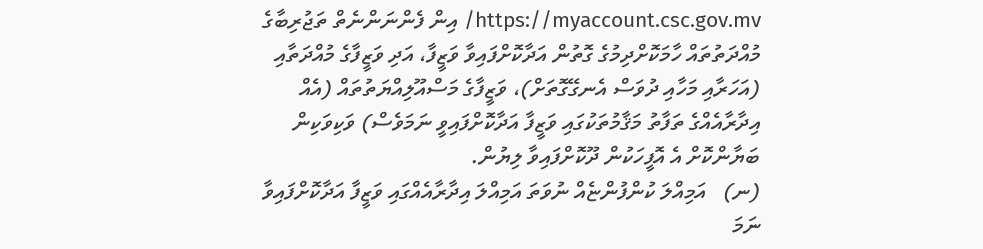https://myaccount.csc.gov.mv/ އިން ފެންނަންނެތް ތަޖުރިބާގެ މުއްދަތުތައް ހާމަކޮށްދިމުގެ ގޮތުން އަދާކޮށްފައިވާ ވަޒީފާ، އަދި ވަޒީފާގެ މުއްދަތާއި (އަހަރާއި މަހާއި ދުވަސް އެނގޭގޮތަށް)، ވަޒީފާގެ މަސްއޫލިއްޔަތުތައް (އެއް އިދާރާއެއްގެ ތަފާތު މަޤާމުތަކުގައި ވަޒީފާ އަދާކޮށްފައިވީ ނަމަވެސް) ވަކިވަކިން ބަޔާންކޮށް އެ އޮފީހަކުން ދޫކޮށްފައިވާ ލިޔުން.
(ނ)   އަމިއްލަ ކުންފުންޏެއް ނުވަތަ އަމިއްލަ އިދާރާއެއްގައި ވަޒީފާ އަދާކޮށްފައިވާ ނަމަ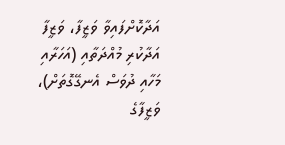އަދާކޮށްފައިވާ ވަޒީފާ، ވަޒީފާ އަދާކުރި މުއްދަތާއި (އަހަރާއި މަހާއި ދުވަސް އެނގޭގޮތަށް)، ވަޒީފާގެ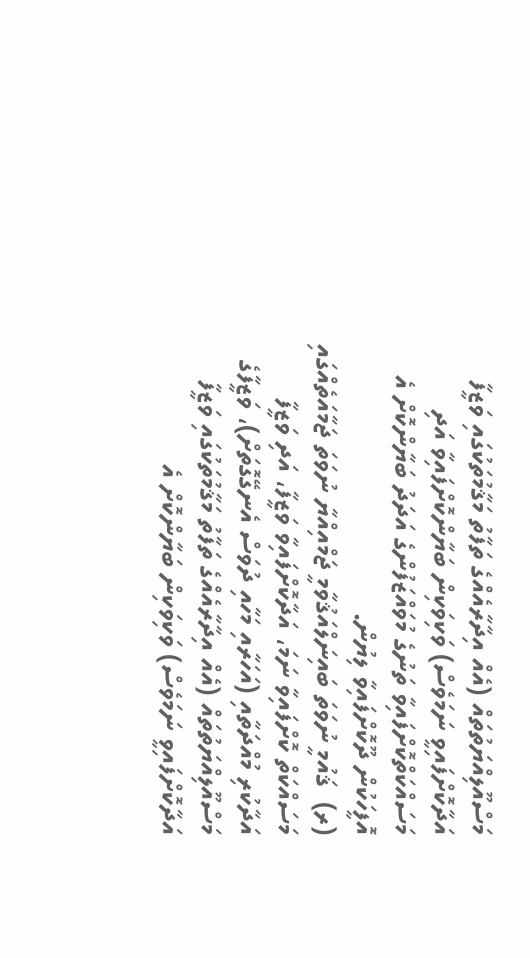މަސްއޫލިއްޔަތުތައް (އެއް އިދާރާއެއްގެ ތަފާތު މަޤާމުތަކުގައި ވަޒީފާ އަދާކޮށްފައިވީ ނަމަވެސް) ވަކިވަކިން ބަޔާންކޮށްފައިވާ އަދި މަސައްކަތްކޮށްފައިވާ ތަނުގެ މުވައްޒަފުންގެ އަދަދު ބަޔާންކޮށް އެ އޮފީހަކުން ދޫކޮށްފައިވާ ލިޔުން.
(ރ)  ޤައުމީ ނުވަތަ ބައިނަލްއަޤުވާމީ ޖަމްއިއްޔާ ނުވަތަ ޖަމާއަތެއްގައި މަސައްކަތް ކޮށްފައިވާ ނަމަ، އަދާކޮށްފައިވާ ވަޒީފާ، އަދި ވަޒީފާ އަދާކުރި މުއްދަތާއި (އަހަރާއި މަހާއި ދުވަސް އެނގޭގޮތަށް)، ވަޒީފާގެ މަސްއޫލިއްޔަތުތައް (އެއް އިދާރާއެއްގެ ތަފާތު މަޤާމުތަކުގައި ވަޒީފާ އަދާކޮށްފައިވީ ނަމަވެސް) ވަކިވަކިން ބަޔާންކޮށް އެ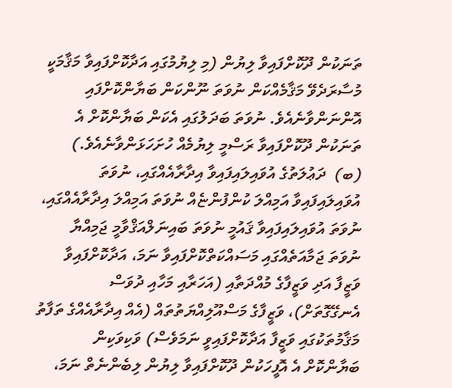ތަނަކުން ދޫކޮށްފައިވާ ލިޔުން (މި ލިޔުމުގައި އަދާކޮށްފައިވާ މަޤާމަކީ މުސާރަދެވޭ މަޤާމެއްކަން ނުވަތަ ނޫންކަން ބަޔާންކޮށްފައި އޮންނަންވާނެއެވެ. ނުވަތަ ބަދަލުގައި އެކަން ބަޔާންކޮށް އެ ތަނަކުން ދޫކޮށްފައިވާ ރަސްމީ ލިޔުމެއް ހުށަހަޅަންވާނެއެވެ.)
(ބ)  ދަޢުލަތުގެ އުވައިލައިފައިވާ އިދާރާއެއްގައި، ނުވަތަ އުވައިލައިފައިވާ އަމިއްލަ ކުންފުންޏެއް ނުވަތަ އަމިއްލަ އިދާރާއެއްގައި، ނުވަތަ އުވައިލައިފައިވާ ޤައުމީ ނުވަތަ ބައިނަލްއަޤްވާމީ ޖަމިއްޔާ ނުވަތަ ޖަމާއަތެއްގައި މަސައްކަތްކޮށްފައިވާ ނަމަ، އަދާކޮށްފައިވާ ވަޒީފާ އަދި ވަޒީފާގެ މުއްދަތާއި (އަހަރާއި މަހާއި ދުވަސް އެނގޭގޮތަށް)، ވަޒީފާގެ މަސްއޫލިއްޔަތުތައް (އެއް އިދާރާއެއްގެ ތަފާތު މަޤާމުތަކުގައި ވަޒީފާ އަދާކޮށްފައިވީ ނަމަވެސް) ވަކިވަކިން ބަޔާންކޮށް އެ އޮފީހަކުން ދޫކޮށްފައިވާ ލިޔުން ލިބެންނެތް ނަމަ،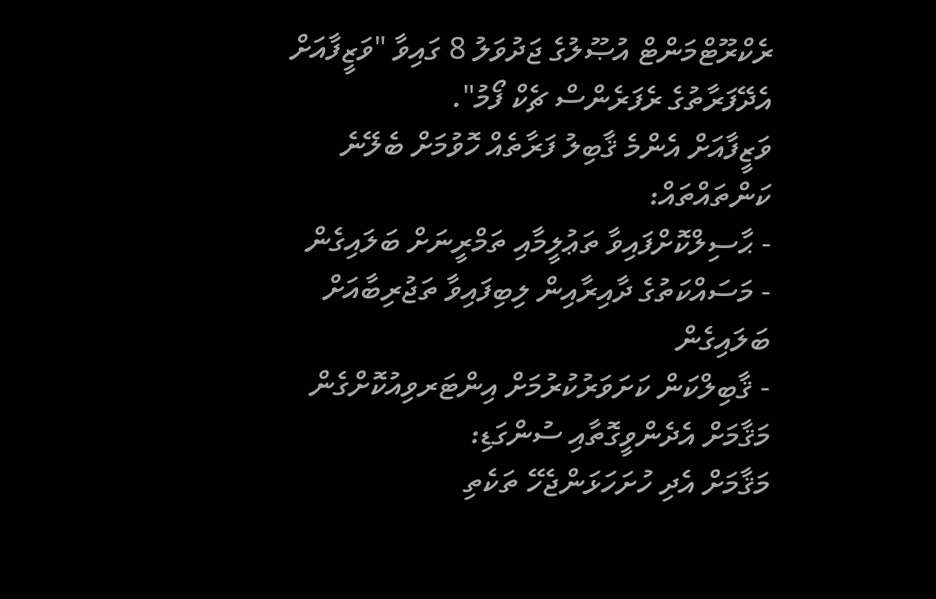ރެކްރޫޓްމަންޓް އުޞޫލުގެ ޖަދުވަލު 8 ގައިވާ "ވަޒީފާއަށް އެދޭފަރާތުގެ ރެފަރެންސް ޗެކް ފޯމު".
ވަޒީފާއަށް އެންމެ ޤާބިލު ފަރާތެއް ހޮވުމަށް ބެލޭނެ ކަންތައްތައް:
- ޙާސިލްކޮށްފައިވާ ތަޢުލީމާއި ތަމްރީނަށް ބަލައިގެން
- މަސައްކަތުގެ ދާއިރާއިން ލިބިފައިވާ ތަޖުރިބާއަށް ބަލައިގެން
- ޤާބިލްކަން ކަށަވަރުކުރުމަށް އިންޓަރވިއުކޮށްގެން
މަޤާމަށް އެދެންވީގޮތާއި ސުންގަޑި:
މަޤާމަށް އެދި ހުށަހަޅަންޖެހޭ ތަކެތި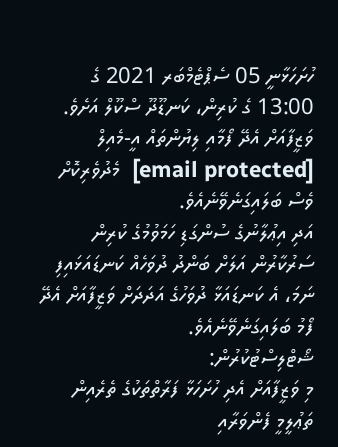ހުށަހަޅާނީ 05 ސެޕްޓެމްބަރ 2021 ގެ 13:00 ގެ ކުރިން، ކަނޑޫދޫ ސްކޫލް އަށެވެ. ވަޒީފާއަށް އެދޭ ފޯމާއި ލިޔުންތައް އީ-މެއިލް [email protected]  މެދުވެރިކޮށް ވެސް ބަލައިގަނެވޭނެއެވެ.
އަދި އިޢުލާނުގެ ސުންގަޑި ހަމަވުމުގެ ކުރިން ސަރުކާރުން އަލަށް ބަންދު ދުވަހެއް ކަނޑައަޅައިފި ނަމަ، އެ ކަނޑައަޅާ ދުވަހުގެ އަދަދަށް ވަޒީފާއަށް އެދޭ ފޯމު ބަލައިގަނެވޭނެއެވެ.
ޝޯޓްލިސްޓުކުރުން:
މި ވަޒީފާއަށް އެދި ހުށަހަޅާ ފަރާތްތަކުގެ ތެރެއިން ތަޢުލީމީ ފެންވަރާއި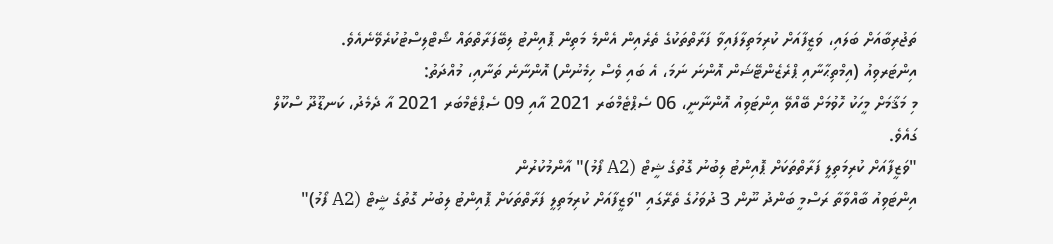ތަޖުރިބާއަށް ބަލައި، ވަޒީފާއަށް ކުރިމަތިލާފައިވާ ފަރާތްތަކުގެ ތެރެއިން އެންމެ މަތިން ޕޮއިންޓު ލިބޭފަރާތްތައް ޝޯޓްލިސްޓުކުރެވޭނެއެވެ.
އިންޓަރވިއު (އިމްތިޙާނާއި ޕްރެޒެންޓޭޝަން އޮންނަ ނަމަ، އެ ބައި ވެސް ހިމެނުން) އޮންނާނެ ތަނާއި، މުއްދަތު:
މި މަޤާމަށް މީހަކު ހޮވުމަށް ބޭއްވޭ އިންޓަވިއު އޮންނާނީ، 06 ސެޕްޓެމްބަރ 2021 އާއި 09 ސެޕްޓެމްބަރ 2021 އާ ދެމެދު، ކަނޑޫދޫ ސްކޫލް ގައެވެ.
"ވަޒީފާއަށް ކުރިމަތިލީ ފަރާތްތަކަށް ޕޮއިންޓު ލިބުނު ގޮތުގެ ޝީޓް (A2 ފޯމު)" އާންމުކުރުން
އިންޓަވިއު ބާއްވާތާ ރަސްމީ ބަންދު ނޫން 3 ދުވަހުގެ ތެރޭގައި "ވަޒީފާއަށް ކުރިމަތިލީ ފަރާތްތަކަށް ޕޮއިންޓު ލިބުނު ގޮތުގެ ޝީޓް (A2 ފޯމު)"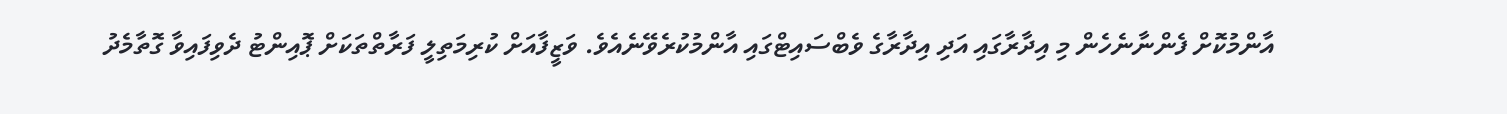އާންމުކޮށް ފެންނާނެހެން މި އިދާރާގައި އަދި އިދާރާގެ ވެބްސައިޓްގައި އާންމުކުރެވޭނެއެވެ. ވަޒީފާއަށް ކުރިމަތިލީ ފަރާތްތަކަށް ޕޮއިންޓު ދެވިފައިވާ ގޮތާމެދު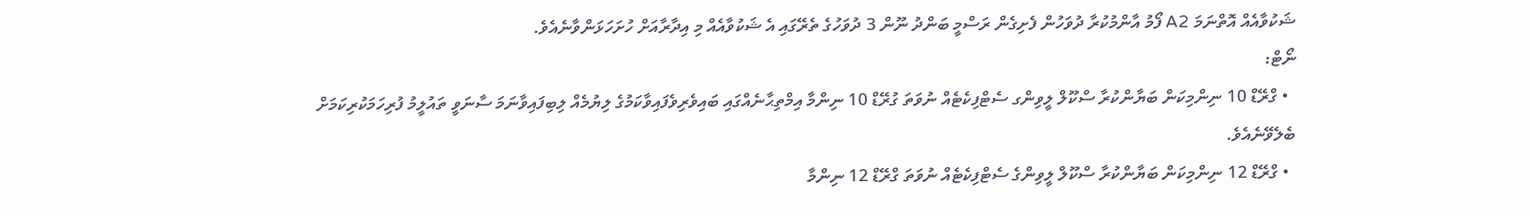ޝަކުވާއެއް އޮތްނަމަ A2 ފޯމު އާންމުކުރާ ދުވަހުން ފެށިގެން ރަސްމީ ބަންދު ނޫން 3 ދުވަހުގެ ތެރޭގައި އެ ޝަކުވާއެއް މި އިދާރާއަށް ހުށަހަޅަންވާނެއެވެ.
ނޯޓް:
  • ގްރޭޑް 10 ނިންމިކަން ބަޔާންކުރާ ސްކޫލް ލީވިންގ ސެޓްފިކެޓެއް ނުވަތަ ގުރޭޑް 10 ނިންމާ އިމްތިޙާނެއްގައި ބައިވެރިވެފައިވާކަމުގެ ލިޔުމެއް ލިބިފައިވާނަމަ ސާނަވީ ތައުލީމު ފުރިހަމަކުރިކަމަށް ބެލެވޭނެއެވެ.
  • ގްރޭޑް 12 ނިންމިކަން ބަޔާންކުރާ ސްކޫލް ލީވިންގެ ސެޓްފިކެޓެއް ނުވަތަ ގްރޭޑް 12 ނިންމާ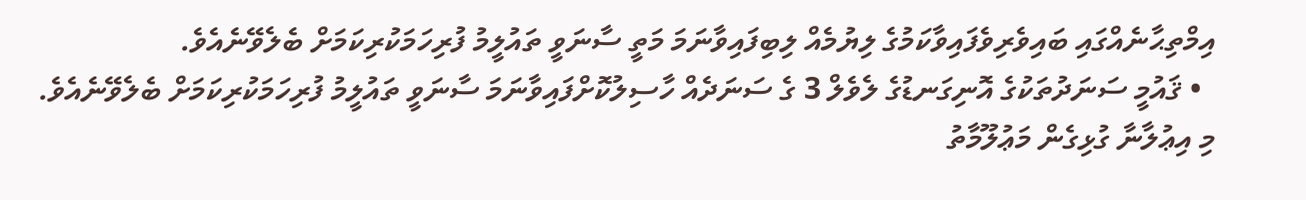އިމްތިޙާނެއްގައި ބައިވެރިވެފައިވާކަމުގެ ލިޔުމެއް ލިބިފައިވާނަމަ މަތީ ސާނަވީ ތައުލީމު ފުރިހަމަކުރިކަމަށް ބެލެވޭނެއެވެ.
  • ޤައުމީ ސަނަދުތަކުގެ އޮނިގަނޑުގެ ލެވެލް 3 ގެ ސަނަދެއް ހާސިލުކޮށްފައިވާނަމަ ސާނަވީ ތައުލީމު ފުރިހަމަކުރިކަމަށް ބެލެވޭނެއެވެ.
މި އިޢުލާނާ ގުޅިގެން މަޢުލޫމާތު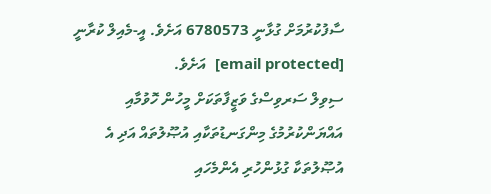ސާފުކުރުމަށް ގުޅާނީ 6780573 އަށެވެ. އީ-މެއިލް ކުރާނީ [email protected]  އަށެވެ.
ސިވިލް ސަރވިސްގެ ވަޒީފާތަކަށް މީހުން ހޮވުމާއި އައްޔަންކުރުމުގެ މިންގަނޑުތަކާއި އުޞޫލުތައް އަދި އެ އުޞޫލުތަކާ ގުޅުންހުރި އެންމެހައި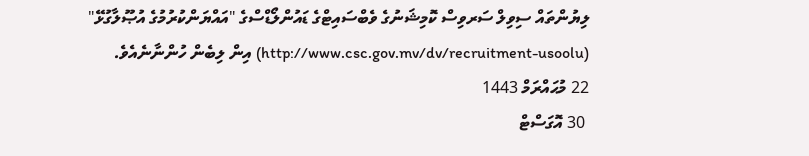ލިޔުންތައް ސިވިލް ސަރވިސް ކޮމިޝަނުގެ ވެބްސައިޓްގެ ޑައުންލޯޑްސްގެ "އައްޔަންކުރުމުގެ އުޞޫލާގުޅޭ" (http://www.csc.gov.mv/dv/recruitment-usoolu) އިން ލިބެން ހުންނާނެއެވެ.
22 މުޙައްރަމް 1443
 30 އޮގަސްޓް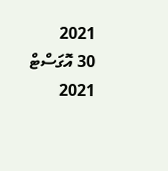2021
30 އޮގަސްޓް 2021